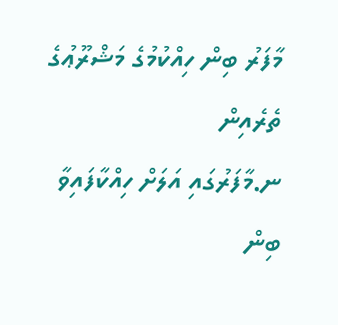މާފަރު ބިން ހިއްކުމުގެ މަޝްރޫޢުގެ ތެރެއިން
ނ.މާފަރުގައި އަލަށް ހިއްކާފައިވާ ބިން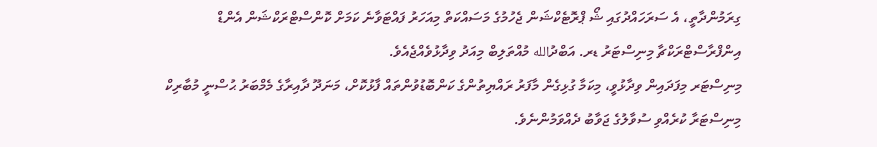ގިރަމުންދާތީ، އެ ސަރަހައްދުގައި ޝޯ ޕްރޮޓެކްޝަން ޖެހުމުގެ މަސައްކަތް މިއަހަރު ފައްޓަވާނެ ކަމަށް ކޮންސްޓްރަކްޝަން އެންޑް އިންފްރާސްޓްރަކްޗާ މިނިސްޓަރު ޑރ. އަބްދުالله މުއްތަލިބް މިއަދު ވިދާޅުވެއްޖެއެވެ.
މިނިސްޓަރ މިފަދައިން ވިދާޅުވީ، މިކަމާ ގުޅިގެން މާފަރު ރައްޔިތުންގެ ކަންބޮޑުވުންތައް ފާޅުކޮށް، މަނަދޫ ދާއިރާގެ މެމްބަރު ޙުސްނީ މުބާރިކް މިނިސްޓަރާ ކުރެއްވި ސުވާލުގެ ޖަވާބު ދެއްވަމުންނެވެ.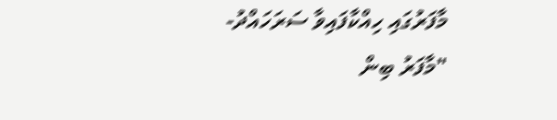މާފަރުގައި ހިއްކާފައިވާ ސަރަހައްދު-
"މާފަރު ބިން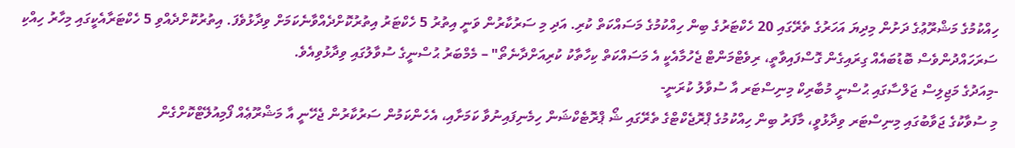ހިއްކުމުގެ މަޝްރޫޢުގެ ދަށުން މިދިޔަ އަހަރުގެ ތެރޭގައި 20 ހެކްޓަރުގެ ބިން ހިއްކުމުގެ މަސައްކަތް ކުރި. އަދި މި ސަރުކާރުން ވަނީ އިތުރު 5 ހެކްޓަރު އިތުރުކޮށްދެއްވާނެކަމަށް ވިދާޅުވެފަ. އިތުރުކޮށްދެއްވި 5 ހެކްޓަރާއެކީގައި މިހާރު ހިއްކި ސަރަހައްދުންވެސް ބޮޑުބައެއް ގިރައިގެން ގޮސްފައިވާތީ، ރިވެޓްމަންޓް ޖެހުމާއެކީ އެ މަސައްކަތް ކިހާތާކު ކުރިއަށްދާނެތޯ" – މެމްބަރު ޙުސްނީގެ ސުވާލުގައި ވިދާޅުވިއެވެ.
-މިއަދުގެ މަޖިލިސް ޖަލްސާގައި ޙުސްނީ މުބާރިކް މިނިސްޓަރ އާ ސުވާލު ކުރަނީ-
މި ސުވާކުގެ ޖަވާބުގައި މިނިސްޓަރ ވިދާޅުވީ، މާފަރު ބިން ހިއްކުމުގެ ޕްރޮޖެކްޓްގެ ތެރޭގައި ޝޯ ޕްރޮޓެކްޝަން ހިމެނިފައިނުވާ ކަމަށާއި، އެހެންކަމުން ސަރުކާރުން ޖެހޭނީ އާ މަޝްރޫޢެއް ފޯމިއުލޭޓްކޮށްގެން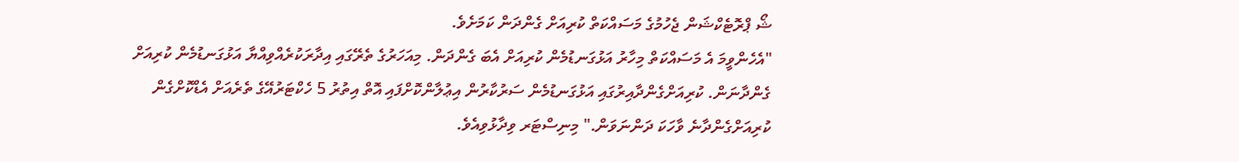ޝޯ ޕްރޮޓެކްޝަން ޖެހުމުގެ މަސައްކަތް ކުރިއަށް ގެންދަން ކަމަށެވެ.
"އެހެންވީމަ އެ މަސައްކަތް މިހާރު އަޅުގަނޑުމެން ކުރިއަށް އެބަ ގެންދަން. މިއަހަރުގެ ތެރޭގައި އިދާރަކުރެއްވިއްޔާ އަޅުގަނޑުމެން ކުރިއަށް ގެންދާނަން. ކުރިއަށްގެންދާއިރުގައި އަޅުގަނޑުމެން ސަރުކާރުން އިޢުލާންކޮށްފައި އޮތް އިތުރު 5 ހެކްޓަރުއޭގެ ތެރެއަށް އެޑްކޮށްގެން ކުރިއަށްގެންދާނެ ވާހަކަ ދަންނަވަން." މިނިސްޓަރ ވިދާޅުވިއެވެ.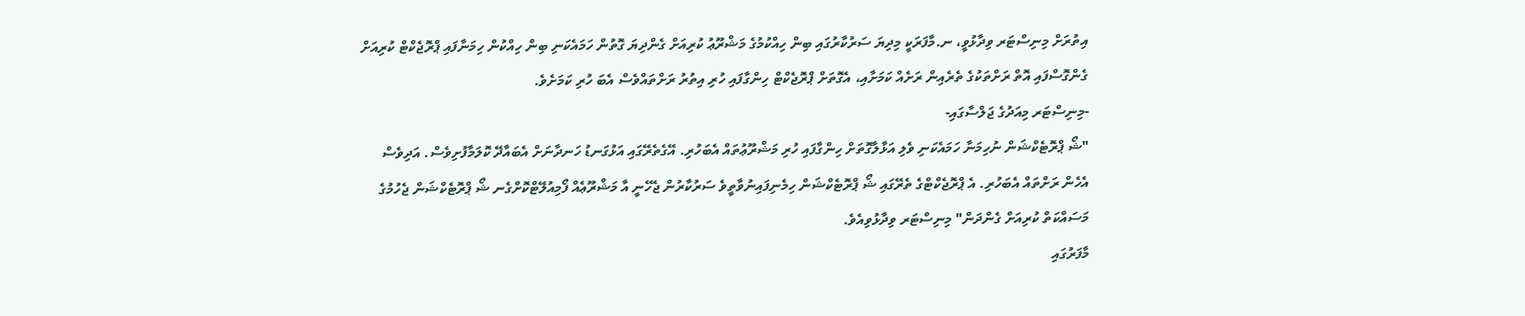އިތުރަށް މިނިސްޓަރ ވިދާޅުވީ، ނ.މާފަރަކީ މިދިޔަ ސަރުކާރުގައި ބިން ހިއްކުމުގެ މަޝްރޫޢު ކުރިއަށް ގެންދިޔަ ގޮތުން ހަމައެކަނި ބިން ހިއްކުން ހިމަނާފައި ޕްރޮޖެކްޓް ކުރިއަށް ގެންގޮސްފައި އޮތް ރަށްތަކުގެ ތެރެއިން ރަށެއް ކަމަށާއި، އެގޮތަށް ޕްރޮޖެކްޓް ހިންގާފައި ހުރި އިތުރު ރަށްތައްވެސް އެބަ ހުރި ކަމަށެވެ.
-މިނިސްޓަރ މިއަދުގެ ޖަލްސާގައި-
"ޝޯ ޕްރޮޓެކްޝަން ނުހިމަނާ ހަމައެކަނި ވެލި އަޅާލާގޮތަށް ހިންގާފައި ހުރި މަޝްރޫޢުތައް އެބަހުރި. އޭގެތެރޭގައި އަޅުގަނޑު ހަނދާނަށް އެބައާދޭ ކޮލަމާފުށިވެސް. އަދިވެސް އެހެން ރަށްތައް އެބަހުރި. އެ ޕްރޮޖެކްޓްގެ ތެރޭގައި ޝޯ ޕްރޮޓެކްޝަން ހިމެނިފައިނުވާތީވެ ސަރުކާރުން ޖެހޭނީ އާ މަޝްރޫޢެއް ފޯމިއުލޭޓްކޮށްގެނ ޝޯ ޕްރޮޓެކްޝަން ޖެހުމުގެ މަސައްކަތް ކުރިއަށް ގެންދަން" މިނިސްޓަރ ވިދާޅުވިއެވެ.
މާފަރުގައި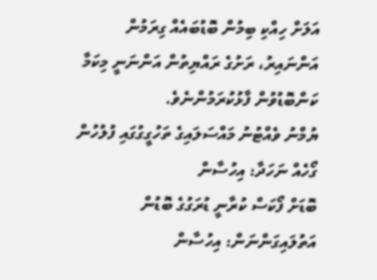އަލަށް ހިއްކި ބިމުން ބޮޑުބައެއް ގިރަމުން އަންނައިރު، ރަށުގެ ރައްޔިތުން އަންނަނީ މިކަމާ ކަންބޮޑުވުން ފާޅުކުރަމުންނެވެ.
ޔުމްނު ވެއްޓުނު މައްސަލައިގެ ތަހުގީގުގައި ފުލުހުން ގޯހެއް ނަހަދާ: އިހުސާން
ބޮޑަށް ފޯކަސް ކުރާނީ ޑުރަގުގެ ބޮޑުން އަތުލައިގަންނަން: އިހުސާން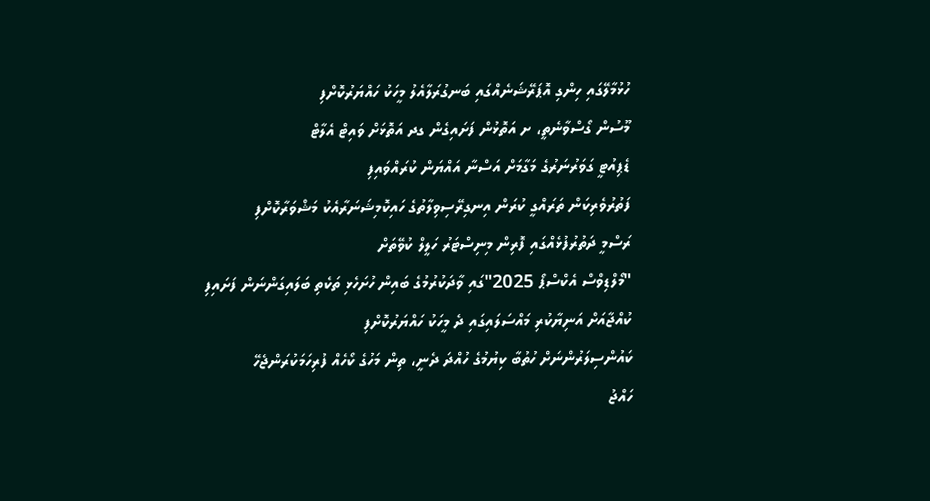ހުޅުމާލޭގައި ހިންގި އޮޕަރޭޝަނެއްގައި ބަނގުރަލާއެލު މީހަކު ހައްޔަރުކޮށްފި
މޫސުން ގޯސްވާނެތީ، ށ އަތޮޅުން ފަށައިގެން ގދ އަތޮޅަށް ވައިޓް އެލާޓް
ޑެޕިއުޓީ ގަވަރުނަރުގެ މަގާމަށް އަސްނާ އައްޔަން ކުރައްވައިފި
ފަތުރުވެރިކަން ތަރައްގީ ކުރަން އިނގިރޭސިވިލާތުގެ ހައިކޮމިޝަނަރާއެކު މަޝްވަރާކޮށްފި
ރަސްމީ ދަތުރުފުޅެއްގައި ފޮރިން މިނިސްޓަރު ހަލީލް ކުވޭތަށް
"މޯލްޑިވްސް އެކްސްޕޯ 2025"ގައި ވާދަކުރުމުގެ ބައިން ހުށަހެޅި ތަކެތި ބަލައިގަންނަން ފަށައިފި
ކުއްޖާއަށް އަނިޔާކުރި މައްސަލައިގައި ދެ މީހަކު ހައްޔަރުކޮށްފި
ކައުންސިލަރުންނަށް ހުތުބާ ކިޔުމުގެ ހުއްދަ ދެނީ، ތިން މަހުގެ ކޯހެއް ފުރިހަމަކުރަންޖެހޭ
ހައްޖު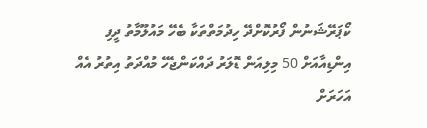ކޯޕަރޭޝަނުން ފޯރުކޮށްދޭ ހިދުމަތްތަކާ ބެހޭ މައުލޫމާތު ދީފި
އިންޑިއާއަށް 50 މިލިއަން ޑޮލަރު ދައްކަންޖެހޭ މުއްދަތު އިތުރު އެއް އަހަރަށް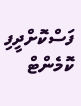ފަސްކޮށްދީފި
ކޮމެންޓް